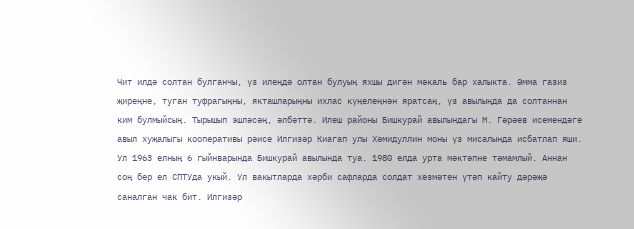Чит илдә солтан булганчы, үз илеңдә олтан булуың яхшы дигән мәкаль бар халыкта. Әмма газиз җиреңне, туган туфрагыңны, якташларыңны ихлас күңелеңнән яратсаң, үз авылыңда да солтаннан ким булмыйсың. Тырышып эшләсәң, әлбәттә. Илеш районы Бишкурай авылындагы М. Гәрәев исемендәге авыл хуҗалыгы кооперативы рәисе Илгизәр Киагап улы Хәмидуллин моны үз мисалында исбатлап яши.
Ул 1963 елның 6 гыйнварында Бишкурай авылында туа. 1980 елда урта мәктәпне тәмамлый. Аннан соң бер ел СПТУда укый. Ул вакытларда хәрби сафларда солдат хезмәтен үтәп кайту дәрәҗә саналган чак бит. Илгизәр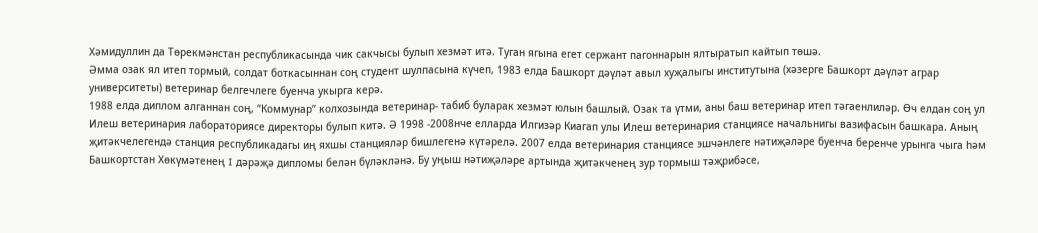Хәмидуллин да Төрекмәнстан республикасында чик сакчысы булып хезмәт итә. Туган ягына егет сержант пагоннарын ялтыратып кайтып төшә.
Әмма озак ял итеп тормый, солдат боткасыннан соң студент шулпасына күчеп, 1983 елда Башкорт дәүләт авыл хуҗалыгы институтына (хәзерге Башкорт дәүләт аграр университеты) ветеринар белгечлеге буенча укырга керә.
1988 елда диплом алганнан соң, “Коммунар” колхозында ветеринар- табиб буларак хезмәт юлын башлый. Озак та үтми, аны баш ветеринар итеп тәгаенлиләр. Өч елдан соң ул Илеш ветеринария лабораториясе директоры булып китә. Ә 1998 -2008нче елларда Илгизәр Киагап улы Илеш ветеринария станциясе начальнигы вазифасын башкара. Аның җитәкчелегендә станция республикадагы иң яхшы станцияләр бишлегенә күтәрелә. 2007 елда ветеринария станциясе эшчәнлеге нәтиҗәләре буенча беренче урынга чыга һәм Башкортстан Хөкүмәтенең I дәрәҗә дипломы белән бүләкләнә. Бу уңыш нәтиҗәләре артында җитәкченең зур тормыш тәҗрибәсе,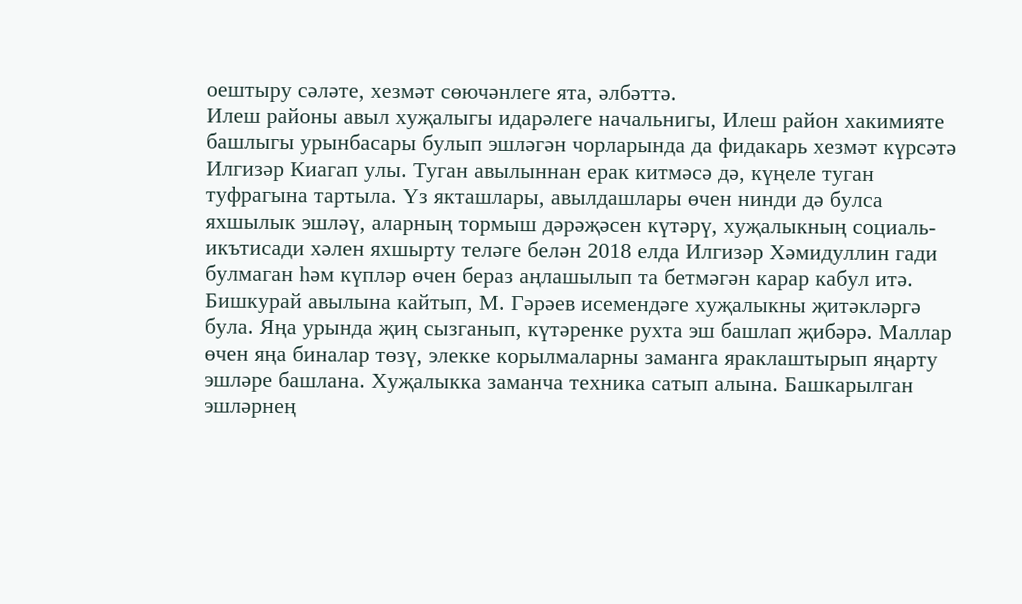оештыру сәләте, хезмәт сөючәнлеге ята, әлбәттә.
Илеш районы авыл хуҗалыгы идарәлеге начальнигы, Илеш район хакимияте башлыгы урынбасары булып эшләгән чорларында да фидакарь хезмәт күрсәтә Илгизәр Киагап улы. Туган авылыннан ерак китмәсә дә, күңеле туган туфрагына тартыла. Үз якташлары, авылдашлары өчен нинди дә булса яхшылык эшләү, аларның тормыш дәрәҗәсен күтәрү, хуҗалыкның социаль-икътисади хәлен яхшырту теләге белән 2018 елда Илгизәр Хәмидуллин гади булмаган һәм күпләр өчен бераз аңлашылып та бетмәгән карар кабул итә. Бишкурай авылына кайтып, М. Гәрәев исемендәге хуҗалыкны җитәкләргә була. Яңа урында җиң сызганып, күтәренке рухта эш башлап җибәрә. Маллар өчен яңа биналар төзү, элекке корылмаларны заманга яраклаштырып яңарту эшләре башлана. Хуҗалыкка заманча техника сатып алына. Башкарылган эшләрнең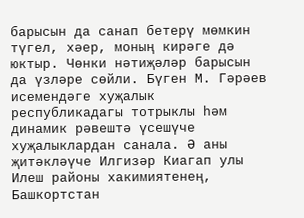барысын да санап бетерү мөмкин түгел, хәер, моның кирәге дә юктыр. Чөнки нәтиҗәләр барысын да үзләре сөйли. Бүген М. Гәрәев исемендәге хуҗалык республикадагы тотрыклы һәм динамик рәвештә үсешүче хуҗалыклардан санала. Ә аны җитәкләүче Илгизәр Киагап улы Илеш районы хакимиятенең, Башкортстан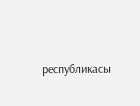республикасы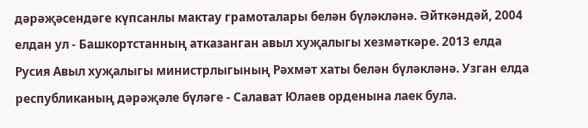дәрәҗәсендәге күпсанлы мактау грамоталары белән бүләкләнә. Әйткәндәй, 2004 елдан ул - Башкортстанның атказанган авыл хуҗалыгы хезмәткәре. 2013 елда Русия Авыл хуҗалыгы министрлыгының Рәхмәт хаты белән бүләкләнә. Узган елда республиканың дәрәҗәле бүләге - Салават Юлаев орденына лаек була.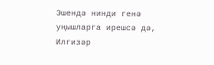Эшендә нинди генә уңышларга ирешсә дә, Илгизәр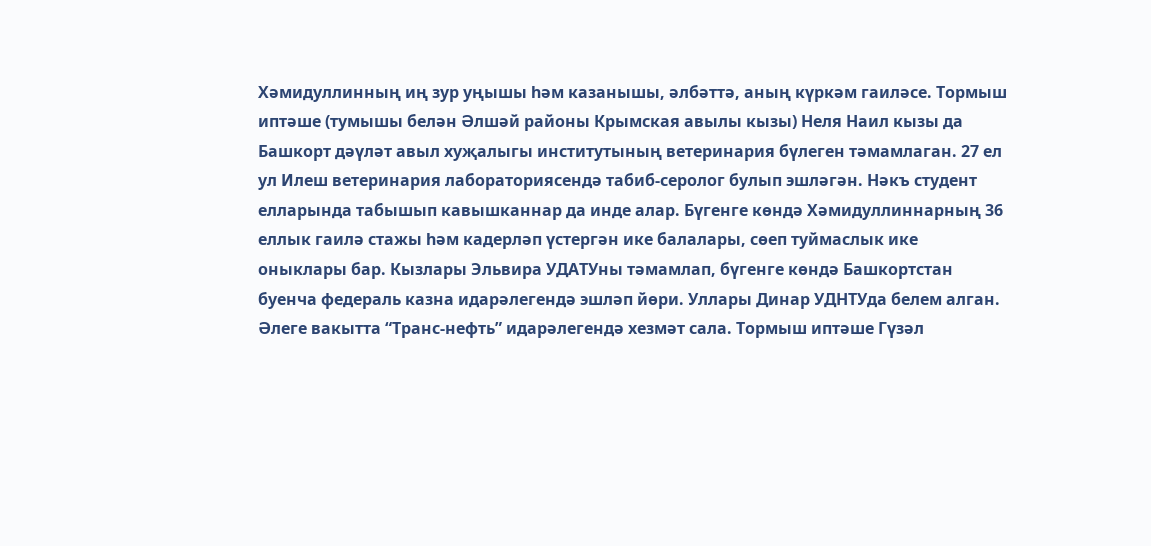Хәмидуллинның иң зур уңышы һәм казанышы, әлбәттә, аның күркәм гаиләсе. Тормыш иптәше (тумышы белән Әлшәй районы Крымская авылы кызы) Неля Наил кызы да Башкорт дәүләт авыл хуҗалыгы институтының ветеринария бүлеген тәмамлаган. 27 ел ул Илеш ветеринария лабораториясендә табиб-серолог булып эшләгән. Нәкъ студент елларында табышып кавышканнар да инде алар. Бүгенге көндә Хәмидуллиннарның 36 еллык гаилә стажы һәм кадерләп үстергән ике балалары, сөеп туймаслык ике оныклары бар. Кызлары Эльвира УДАТУны тәмамлап, бүгенге көндә Башкортстан буенча федераль казна идарәлегендә эшләп йөри. Уллары Динар УДНТУда белем алган. Әлеге вакытта “Транс-нефть” идарәлегендә хезмәт сала. Тормыш иптәше Гүзәл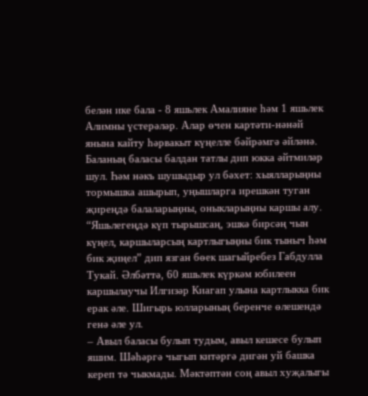белән ике бала - 8 яшьлек Амалияне һәм 1 яшьлек Алимны үстерәләр. Алар өчен картәти-нәнәй янына кайту һәрвакыт күңелле бәйрәмгә әйләнә. Баланың баласы балдан татлы дип юкка әйтмиләр шул. Һәм нәкъ шушыдыр ул бәхет: хыялларыңны тормышка ашырып, уңышларга ирешкән туган җиреңдә балаларыңны, оныкларыңны каршы алу. “Яшьлегеңдә күп тырышсаң, эшкә бирсәң чын күңел, каршыларсың картлыгыңны бик тыныч һәм бик җиңел” дип язган бөек шагыйребез Габдулла Тукай. Әлбәттә, 60 яшьлек күркәм юбилеен каршылаучы Илгизәр Киагап улына картлыкка бик ерак әле. Шигырь юлларының беренче өлешендә генә әле ул.
– Авыл баласы булып тудым, авыл кешесе булып яшим. Шәһәргә чыгып китәргә дигән уй башка кереп тә чыкмады. Мәктәптән соң авыл хуҗалыгы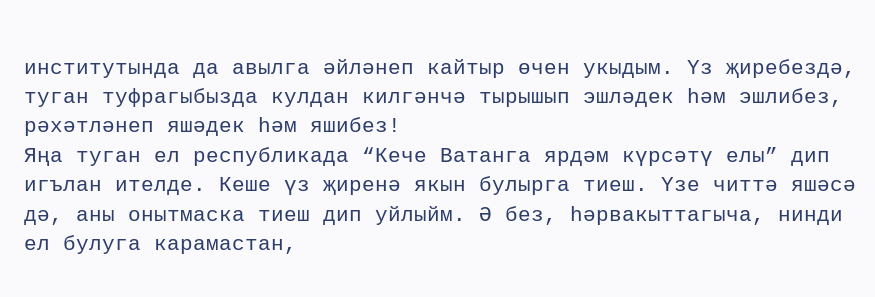институтында да авылга әйләнеп кайтыр өчен укыдым. Үз җиребездә, туган туфрагыбызда кулдан килгәнчә тырышып эшләдек һәм эшлибез, рәхәтләнеп яшәдек һәм яшибез!
Яңа туган ел республикада “Кече Ватанга ярдәм күрсәтү елы” дип игълан ителде. Кеше үз җиренә якын булырга тиеш. Үзе читтә яшәсә дә, аны онытмаска тиеш дип уйлыйм. Ә без, һәрвакыттагыча, нинди ел булуга карамастан,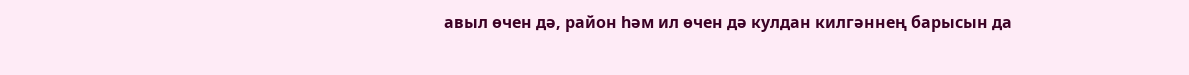авыл өчен дә, район һәм ил өчен дә кулдан килгәннең барысын да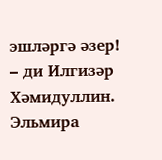эшләргә әзер! – ди Илгизәр Хәмидуллин.
Эльмира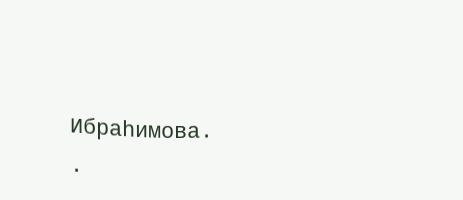Ибраһимова.
.